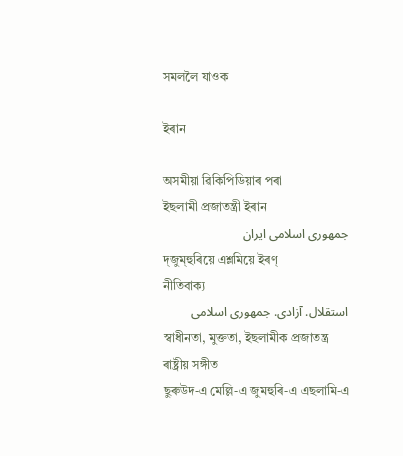সমললৈ যাওক

ইৰান

অসমীয়া ৱিকিপিডিয়াৰ পৰা
ইছলামী প্ৰজাতন্ত্ৰী ইৰান
جمهوری اسلامی ایران
দ্জুম্‌হুৰিয়ে এশ্লমিয়ে ইৰণ্
নীতিবাক্য
استقلال. آزادی. جمهوری اسلامی
স্বাধীনতা, মুক্ততা, ইছলামীক প্ৰজাতন্ত্ৰ
ৰাষ্ট্ৰীয় সঙ্গীত
ছুৰুউদ-এ মেল্লি-এ জুমহুৰি-এ এছলামি-এ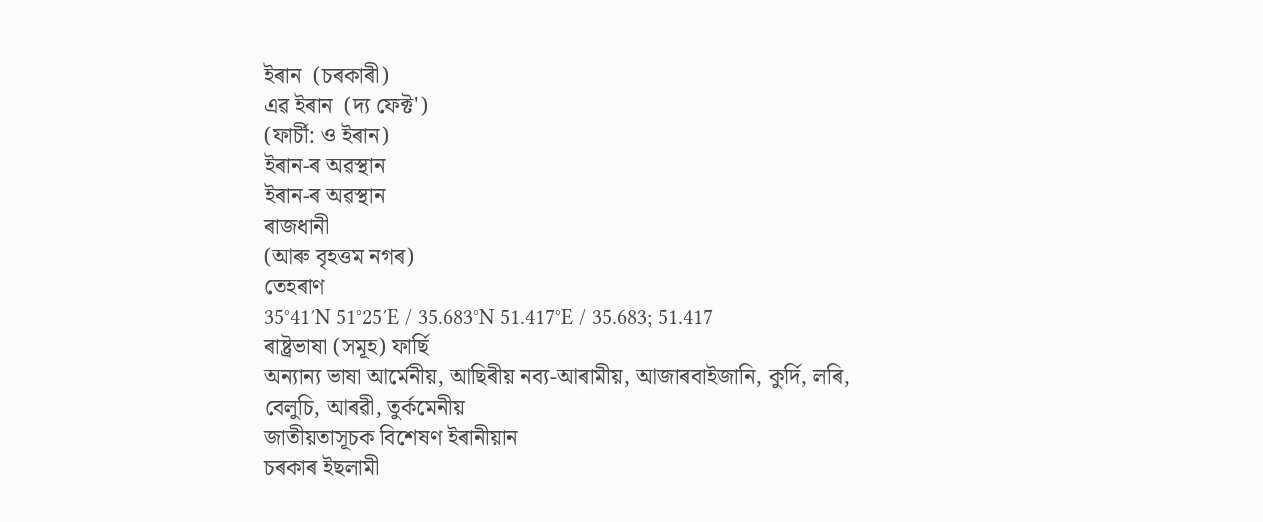ইৰান  (চৰকাৰী)
এৱ ইৰান  (দ্য ফেক্ট')
(ফাৰ্চী: ও ইৰান)
ইৰান-ৰ অৱস্থান
ইৰান-ৰ অৱস্থান
ৰাজধানী
(আৰু বৃহত্তম নগৰ)
তেহৰাণ
35°41′N 51°25′E / 35.683°N 51.417°E / 35.683; 51.417
ৰাষ্ট্ৰভাষা (সমূহ) ফাৰ্ছি
অন্যান্য ভাষা আৰ্মেনীয়, আছিৰীয় নব্য-আৰামীয়, আজাৰবাইজানি, কুৰ্দি, লৰি, বেলুচি, আৰৱী, তুৰ্কমেনীয়
জাতীয়তাসূচক বিশেষণ ইৰানীয়ান
চৰকাৰ ইছলামী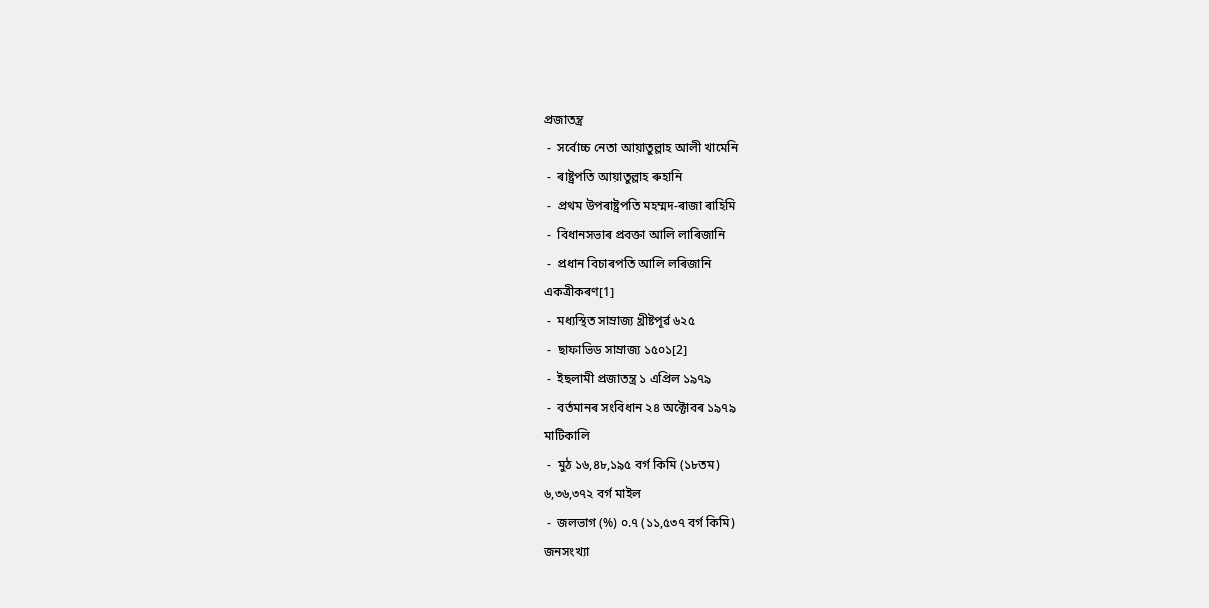প্ৰজাতন্ত্ৰ
 -  সৰ্বোচ্চ নেতা আয়াতুল্লাহ আলী খামেনি
 -  ৰাষ্ট্ৰপতি আয়াতুল্লাহ ৰুহানি
 -  প্ৰথম উপৰাষ্ট্ৰপতি মহম্মদ-ৰাজা ৰাহিমি
 -  বিধানসভাৰ প্ৰবক্তা আলি লাৰিজানি
 -  প্ৰধান বিচাৰপতি আলি লৰিজানি
একত্ৰীকৰণ[1]
 -  মধ্যস্থিত সাম্ৰাজ্য খ্ৰীষ্টপূৰ্ৱ ৬২৫
 -  ছাফাভিড সাম্ৰাজ্য ১৫০১[2]
 -  ইছলামী প্ৰজাতন্ত্ৰ ১ এপ্ৰিল ১৯৭৯
 -  বৰ্তমানৰ সংবিধান ২৪ অক্টোবৰ ১৯৭৯
মাটিকালি
 -  মুঠ ১৬,৪৮,১৯৫ বৰ্গ কিমি (১৮তম)
৬,৩৬,৩৭২ বৰ্গ মাইল
 -  জলভাগ (%) ০.৭ (১১,৫৩৭ বৰ্গ কিমি)
জনসংখ্যা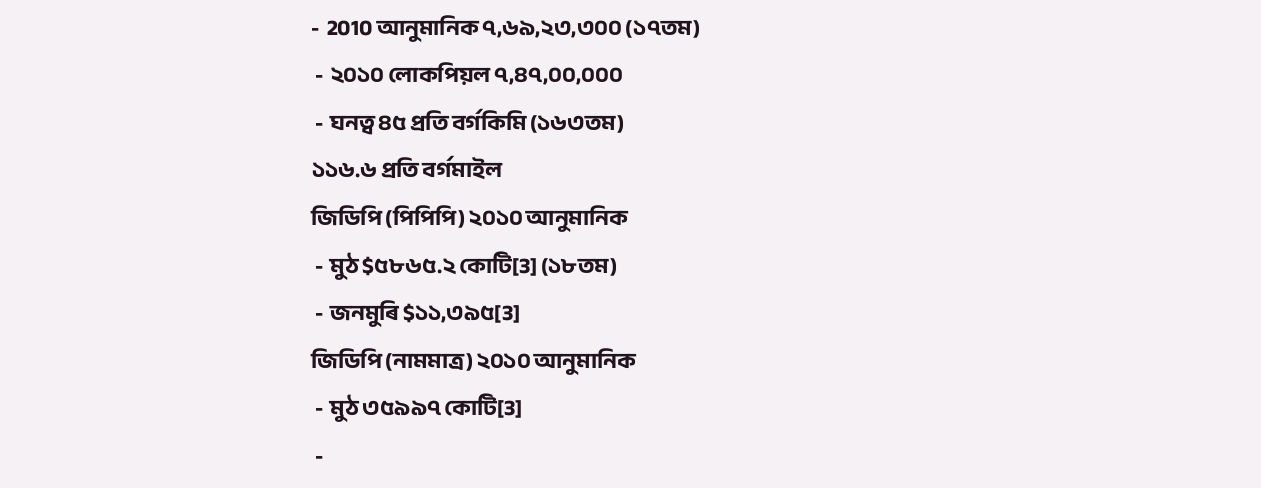-  2010 আনুমানিক ৭,৬৯,২৩,৩০০ (১৭তম)
 -  ২০১০ লোকপিয়ল ৭,৪৭,০০,০০০
 -  ঘনত্ব ৪৫ প্ৰতি বৰ্গকিমি (১৬৩তম)
১১৬.৬ প্ৰতি বৰ্গমাইল
জিডিপি (পিপিপি) ২০১০ আনুমানিক
 -  মুঠ $৫৮৬৫.২ কোটি[3] (১৮তম)
 -  জনমুৰি $১১,৩৯৫[3]
জিডিপি (নামমাত্ৰ) ২০১০ আনুমানিক
 -  মুঠ ৩৫৯৯৭ কোটি[3]
 -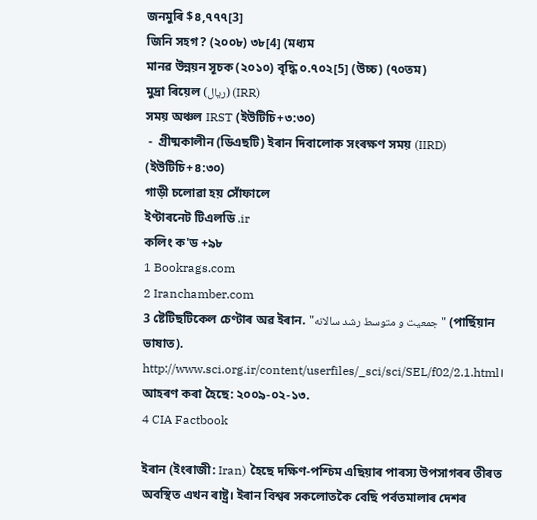জনমুৰি $৪,৭৭৭[3]
জিনি সহগ? (২০০৮) ৩৮[4] (মধ্যম
মানৱ উন্নয়ন সূচক (২০১০) বৃদ্ধি ০.৭০২[5] (উচ্চ) (৭০তম)
মুদ্ৰা ৰিয়েল (ریال) (IRR)
সময় অঞ্চল IRST (ইউটিচি+৩:৩০)
 -  গ্ৰীষ্মকালীন (ডিএছটি) ইৰান দিবালোক সংৰক্ষণ সময় (IIRD) (ইউটিচি+৪:৩০)
গাড়ী চলোৱা হয় সোঁফালে
ইণ্টাৰনেট টিএলডি .ir
কলিং ক'ড +৯৮
1 Bookrags.com
2 Iranchamber.com
3 ষ্টেটিছটিকেল চেণ্টাৰ অৱ ইৰান. "جمعيت و متوسط رشد سالانه" (পাৰ্ছিয়ান ভাষাত). http://www.sci.org.ir/content/userfiles/_sci/sci/SEL/f02/2.1.html। আহৰণ কৰা হৈছে: ২০০৯-০২-১৩.
4 CIA Factbook

ইৰান (ইংৰাজী: Iran) হৈছে দক্ষিণ-পশ্চিম এছিয়াৰ পাৰস্য উপসাগৰৰ তীৰত অবস্থিত এখন ৰাষ্ট্ৰ। ইৰান বিশ্বৰ সকলোতকৈ বেছি পৰ্বতমালাৰ দেশৰ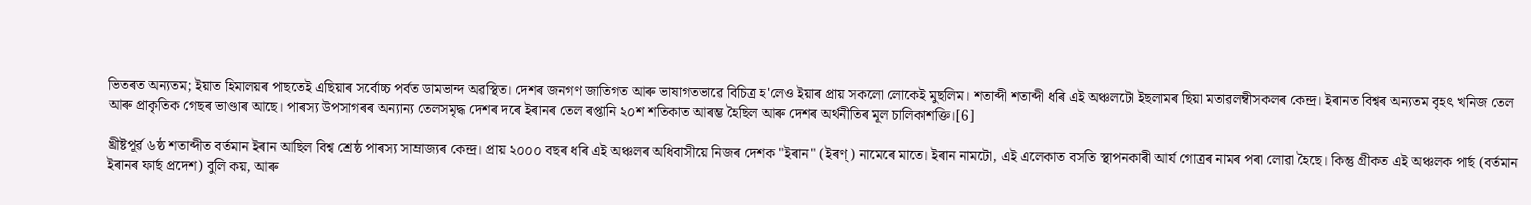ভিতৰত অন্যতম; ইয়াত হিমালয়ৰ পাছতেই এছিয়াৰ সৰ্বোচ্চ পৰ্বত ডামভান্দ অৱস্থিত। দেশৰ জনগণ জাতিগত আৰু ভাষাগতভাৱে বিচিত্ৰ হ'লেও ইয়াৰ প্ৰায় সকলো লোকেই মুছলিম। শতাব্দী শতাব্দী ধৰি এই অঞ্চলটো ইছলামৰ ছিয়া মতাৱলম্বীসকলৰ কেন্দ্ৰ। ইৰানত বিশ্বৰ অন্যতম বৃহৎ খনিজ তেল আৰু প্ৰাকৃতিক গেছৰ ভাণ্ডাৰ আছে। পাৰস্য উপসাগৰৰ অন্যান্য তেলসমৃদ্ধ দেশৰ দৰে ইৰানৰ তেল ৰপ্তানি ২০শ শতিকাত আৰম্ভ হৈছিল আৰু দেশৰ অৰ্থনীতিৰ মূল চালিকাশক্তি।[6]

খ্ৰীষ্টপূৰ্ৱ ৬ষ্ঠ শতাব্দীত বৰ্তমান ইৰান আছিল বিশ্ব শ্ৰেষ্ঠ পাৰস্য সাম্ৰাজ্যৰ কেন্দ্ৰ। প্ৰায় ২০০০ বছৰ ধৰি এই অঞ্চলৰ অধিবাসীয়ে নিজৰ দেশক "ইৰান" (ইৰণ্) নামেৰে মাতে। ইৰান নামটো, এই এলেকাত বসতি স্থাপনকাৰী আৰ্য গোত্ৰৰ নামৰ পৰা লোৱা হৈছে। কিন্তু গ্ৰীকত এই অঞ্চলক পাৰ্ছ (বৰ্তমান ইৰানৰ ফাৰ্ছ প্ৰদেশ) বুলি কয়, আৰু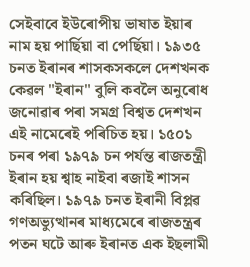সেইবাবে ইউৰোপীয় ভাষাত ইয়াৰ নাম হয় পাৰ্ছিয়া বা পেৰ্ছিয়া। ১৯৩৫ চনত ইৰানৰ শাসকসকলে দেশখনক কেৱল "ইৰান" বুলি কবলৈ অনুৰোধ জনোৱাৰ পৰা সমগ্ৰ বিশ্বত দেশখন এই নামেৰেই পৰিচিত হয়। ১৫০১ চনৰ পৰা ১৯৭৯ চন পৰ্যন্ত ৰাজতন্ত্ৰী ইৰান হয় শ্বাহ নাইবা ৰজাই শাসন কৰিছিল। ১৯৭৯ চনত ইৰানী বিপ্লৱ গণঅভ্যুত্থানৰ মাধ্যমেৰে ৰাজতন্ত্ৰৰ পতন ঘটে আৰু ইৰানত এক ইছলামী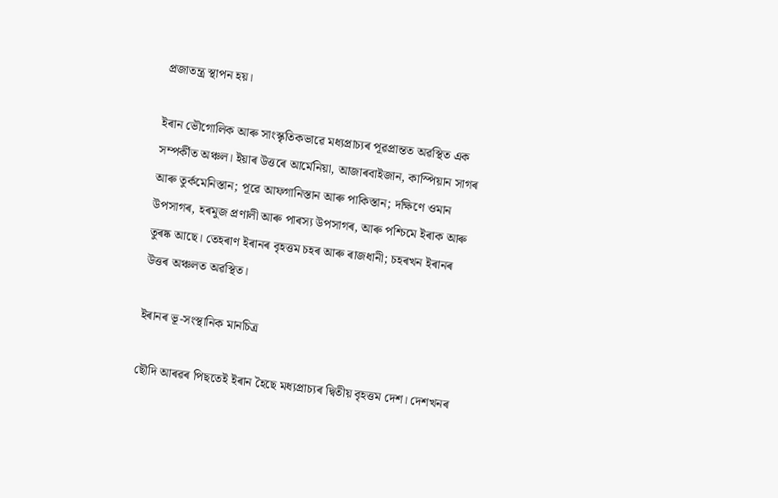প্ৰজাতন্ত্ৰ স্থাপন হয়।

ইৰান ভৌগোলিক আৰু সাংস্কৃতিকভাৱে মধ্যপ্ৰাচ্যৰ পূৱপ্ৰান্তত অৱস্থিত এক সম্পৰ্কীত অঞ্চল। ইয়াৰ উত্তৰে আৰ্মেনিয়া, আজাৰবাইজান, কাস্পিয়ান সাগৰ আৰু তুৰ্কমেনিস্তান; পূৱে আফগানিস্তান আৰু পাকিস্তান; দক্ষিণে ওমান উপসাগৰ, হৰমুজ প্ৰণালী আৰু পাৰস্য উপসাগৰ, আৰু পশ্চিমে ইৰাক আৰু তুৰষ্ক আছে। তেহৰাণ ইৰানৰ বৃহত্তম চহৰ আৰু ৰাজধানী; চহৰখন ইৰানৰ উত্তৰ অঞ্চলত অৱস্থিত।

ইৰানৰ ভূ-সংস্থানিক মানচিত্ৰ

ছৌদি আৰৱৰ পিছতেই ইৰান হৈছে মধ্যপ্ৰাচ্যৰ দ্বিতীয় বৃহত্তম দেশ। দেশখনৰ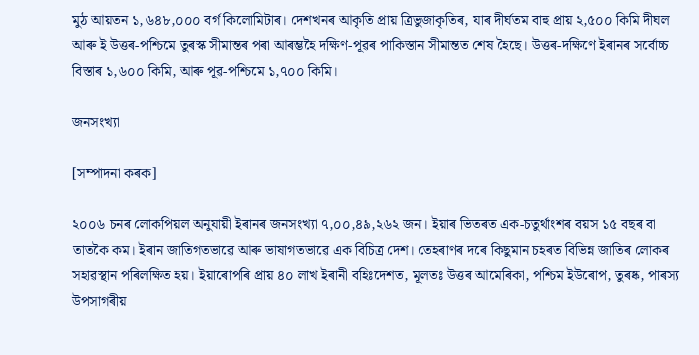মুঠ আয়তন ১,৬৪৮,০০০ বৰ্গ কিলোমিটাৰ। দেশখনৰ আকৃতি প্ৰায় ত্ৰিভুজাকৃতিৰ, যাৰ দীৰ্ঘতম বাহু প্ৰায় ২,৫০০ কিমি দীঘল আৰু ই উত্তৰ-পশ্চিমে তুৰস্ক সীমান্তৰ পৰা আৰম্ভহৈ দক্ষিণ-পূৱৰ পাকিস্তান সীমান্তত শেষ হৈছে। উত্তৰ-দক্ষিণে ইৰানৰ সৰ্বোচ্চ বিস্তাৰ ১,৬০০ কিমি, আৰু পূৱ-পশ্চিমে ১,৭০০ কিমি।

জনসংখ্যা

[সম্পাদনা কৰক]

২০০৬ চনৰ লোকপিয়ল অনুযায়ী ইৰানৰ জনসংখ্যা ৭,০০,৪৯,২৬২ জন। ইয়াৰ ভিতৰত এক-চতুৰ্থাংশৰ বয়স ১৫ বছৰ বা তাতকৈ কম। ইৰান জাতিগতভাৱে আৰু ভাষাগতভাৱে এক বিচিত্ৰ দেশ। তেহৰাণৰ দৰে কিছুমান চহৰত বিভিন্ন জাতিৰ লোকৰ সহাৱস্থান পৰিলক্ষিত হয়। ইয়াৰোপৰি প্ৰায় ৪০ লাখ ইৰানী বহিঃদেশত, মূলতঃ উত্তৰ আমেৰিকা, পশ্চিম ইউৰোপ, তুৰষ্ক, পাৰস্য উপসাগৰীয়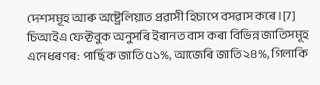দেশসমূহ আৰু অষ্ট্ৰেলিয়াত প্ৰৱাসী হিচাপে বসৱাস কৰে।[7] চিআইএ ফেক্টবুক অনুসৰি ইৰানত বাস কৰা বিভিন্ন জাতিসমূহ এনেধৰণৰ: পাৰ্ছিক জাতি ৫১%, আজেৰি জাতি ২৪%, গিলাকি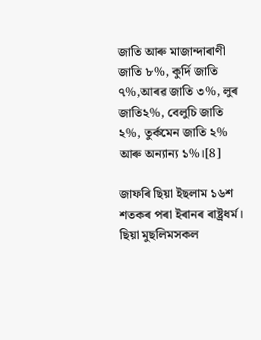জাতি আৰু মাজান্দাৰাণী জাতি ৮%, কুৰ্দি জাতি ৭%,আৰৱ জাতি ৩%, লুৰ জাতি২%, বেলুচি জাতি ২%, তুৰ্কমেন জাতি ২% আৰু অন্যান্য ১%।[8]

জাফৰি ছিয়া ইছলাম ১৬শ শতকৰ পৰা ইৰানৰ ৰাষ্ট্ৰধৰ্ম। ছিয়া মুছলিমসকল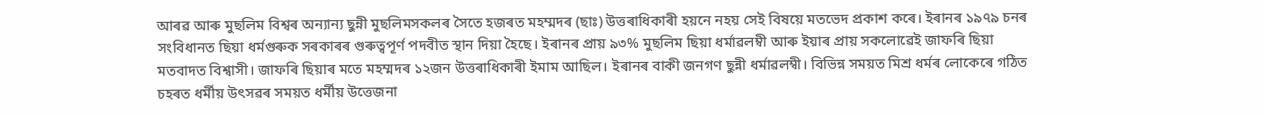আৰৱ আৰু মুছলিম বিশ্বৰ অন্যান্য ছুন্নী মুছলিমসকলৰ সৈতে হজৰত মহম্মদৰ (ছাঃ) উত্তৰাধিকাৰী হয়নে নহয় সেই বিষয়ে মতভেদ প্ৰকাশ কৰে। ইৰানৰ ১৯৭৯ চনৰ সংবিধানত ছিয়া ধৰ্মগুৰুক সৰকাৰৰ গুৰুত্বপূৰ্ণ পদবীত স্থান দিয়া হৈছে। ইৰানৰ প্ৰায় ৯৩% মুছলিম ছিয়া ধৰ্মাৱলম্বী আৰু ইয়াৰ প্ৰায় সকলোৱেই জাফৰি ছিয়া মতবাদত বিশ্বাসী। জাফৰি ছিয়াৰ মতে মহম্মদৰ ১২জন উত্তৰাধিকাৰী ইমাম আছিল। ইৰানৰ বাকী জনগণ ছুন্নী ধৰ্মাৱলম্বী। বিভিন্ন সময়ত মিশ্ৰ ধৰ্মৰ লোকেৰে গঠিত চহৰত ধৰ্মীয় উৎসৱৰ সময়ত ধৰ্মীয় উত্তেজনা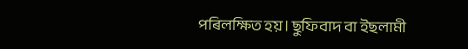পৰিলক্ষিত হয়। ছুফিবাদ বা ইছলামী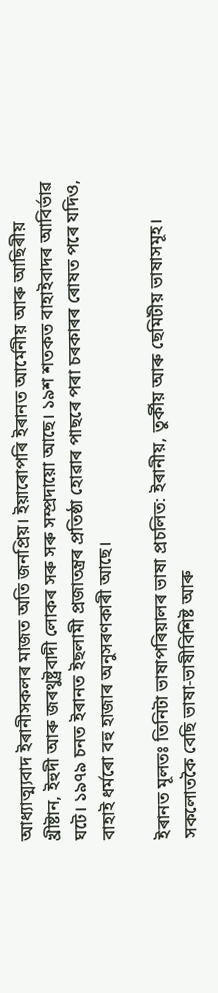আধ্যাত্ম্যবাদ ইৰানীসকলৰ মাজত অতি জনপ্ৰিয়। ইয়াৰোপৰি ইৰানত আৰ্মেনীয় আৰু আছিৰীয় খ্ৰীষ্টান, ইহুদী আৰু জৰথুষ্ট্ৰবাদী লোকৰ সৰু সৰু সম্প্ৰদায়ো আছে। ১৯শ শতকত বাহাইবাদৰ আবিৰ্ভাৱ ঘটে। ১৯৭৯ চনত ইৰানত ইছলামী প্ৰজাতন্ত্ৰৰ প্ৰতিষ্ঠা হোৱাৰ পাছৰে পৰা চৰকাৰৰ ৰোষত পৰে যদিও, বাহাই ধৰ্মৰো বহু হাজাৰ অনুসৰণকাৰী আছে।

ইৰানত মূলতঃ তিনিটা ভাষাপৰিয়ালৰ ভাষা প্ৰচলিত: ইৰানীয়, তুৰ্কীয় আৰু ছেমিটীয় ভাষাসমূহ। সকলোতকৈ বেছি ভাষা-ভাষীবিশিষ্ট আৰু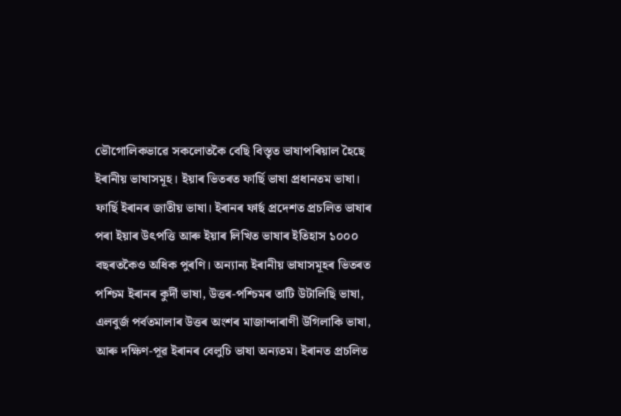ভৌগোলিকভাৱে সকলোতকৈ বেছি বিস্তৃত ভাষাপৰিয়াল হৈছে ইৰানীয় ভাষাসমূহ। ইয়াৰ ভিতৰত ফাৰ্ছি ভাষা প্ৰধানতম ভাষা। ফাৰ্ছি ইৰানৰ জাতীয় ভাষা। ইৰানৰ ফাৰ্ছ প্ৰদেশত প্ৰচলিত ভাষাৰ পৰা ইয়াৰ উৎপত্তি আৰু ইয়াৰ লিখিত ভাষাৰ ইতিহাস ১০০০ বছৰতকৈও অধিক পুৰণি। অন্যান্য ইৰানীয় ভাষাসমূহৰ ভিতৰত পশ্চিম ইৰানৰ কুৰ্দী ভাষা, উত্তৰ-পশ্চিমৰ তাটি উটালিছি ভাষা, এলবুৰ্জ পৰ্বতমালাৰ উত্তৰ অংশৰ মাজান্দাৰাণী উগিলাকি ভাষা, আৰু দক্ষিণ-পূৱ ইৰানৰ বেলুচি ভাষা অন্যতম। ইৰানত প্ৰচলিত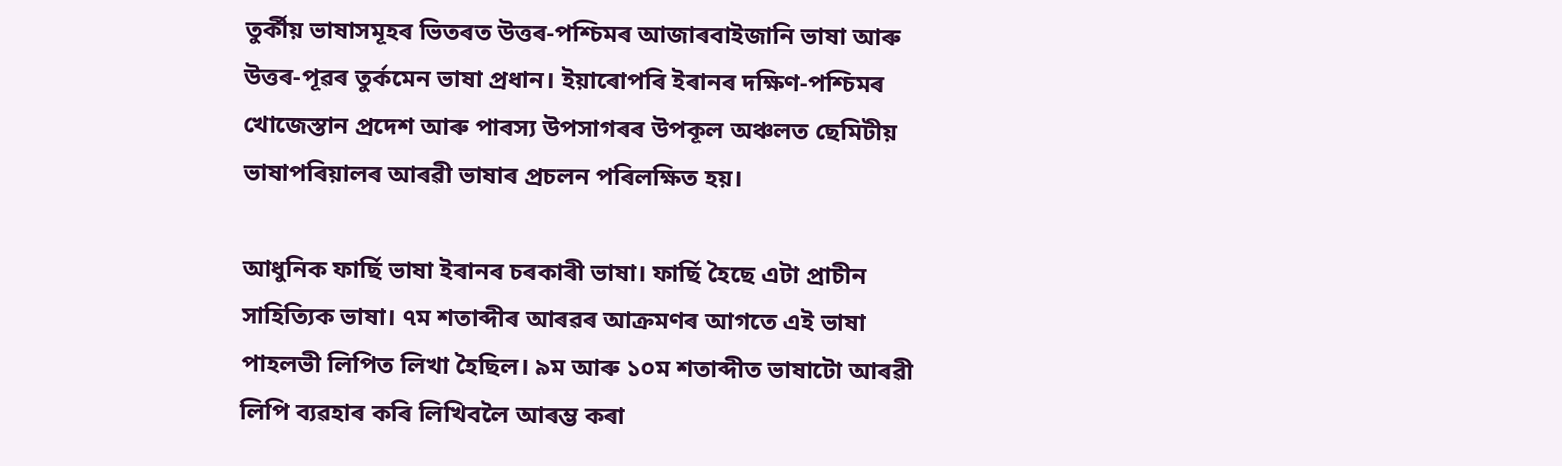তুৰ্কীয় ভাষাসমূহৰ ভিতৰত উত্তৰ-পশ্চিমৰ আজাৰবাইজানি ভাষা আৰু উত্তৰ-পূৱৰ তুৰ্কমেন ভাষা প্ৰধান। ইয়াৰোপৰি ইৰানৰ দক্ষিণ-পশ্চিমৰ খোজেস্তান প্ৰদেশ আৰু পাৰস্য উপসাগৰৰ উপকূল অঞ্চলত ছেমিটীয় ভাষাপৰিয়ালৰ আৰৱী ভাষাৰ প্ৰচলন পৰিলক্ষিত হয়।

আধুনিক ফাৰ্ছি ভাষা ইৰানৰ চৰকাৰী ভাষা। ফাৰ্ছি হৈছে এটা প্ৰাচীন সাহিত্যিক ভাষা। ৭ম শতাব্দীৰ আৰৱৰ আক্ৰমণৰ আগতে এই ভাষা পাহলভী লিপিত লিখা হৈছিল। ৯ম আৰু ১০ম শতাব্দীত ভাষাটো আৰৱী লিপি ব্যৱহাৰ কৰি লিখিবলৈ আৰম্ভ কৰা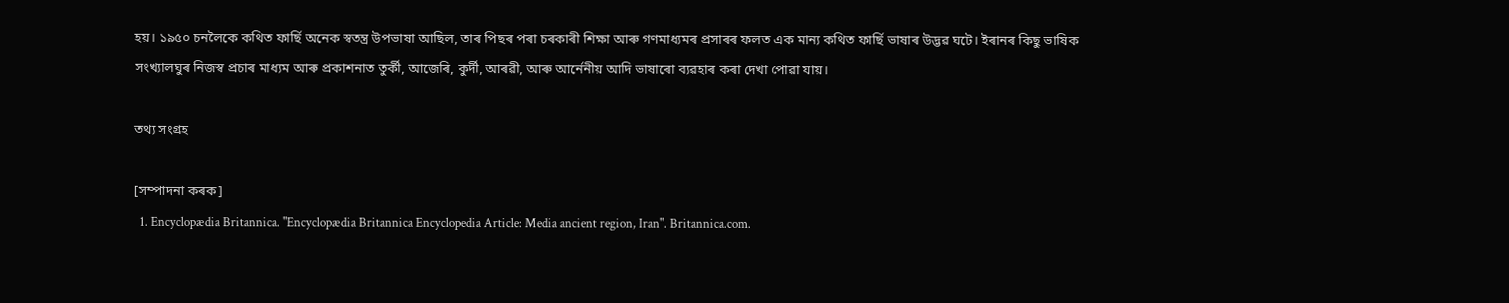হয়। ১৯৫০ চনলৈকে কথিত ফাৰ্ছি অনেক স্বতন্ত্ৰ উপভাষা আছিল, তাৰ পিছৰ পৰা চৰকাৰী শিক্ষা আৰু গণমাধ্যমৰ প্ৰসাৰৰ ফলত এক মান্য কথিত ফাৰ্ছি ভাষাৰ উদ্ভৱ ঘটে। ইৰানৰ কিছু ভাষিক সংখ্যালঘুৰ নিজস্ব প্ৰচাৰ মাধ্যম আৰু প্ৰকাশনাত তুৰ্কী, আজেৰি, কুৰ্দী, আৰৱী, আৰু আৰ্নেনীয় আদি ভাষাৰো ব্যৱহাৰ কৰা দেখা পোৱা যায়।

তথ্য সংগ্ৰহ

[সম্পাদনা কৰক]
  1. Encyclopædia Britannica. "Encyclopædia Britannica Encyclopedia Article: Media ancient region, Iran". Britannica.com.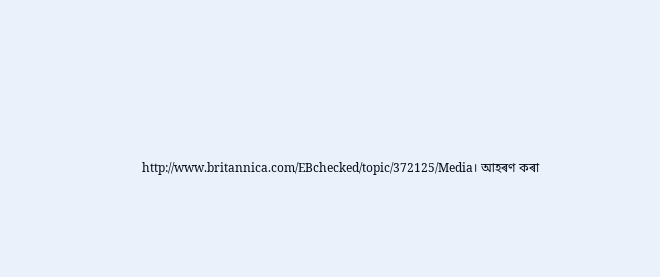http://www.britannica.com/EBchecked/topic/372125/Media। আহৰণ কৰা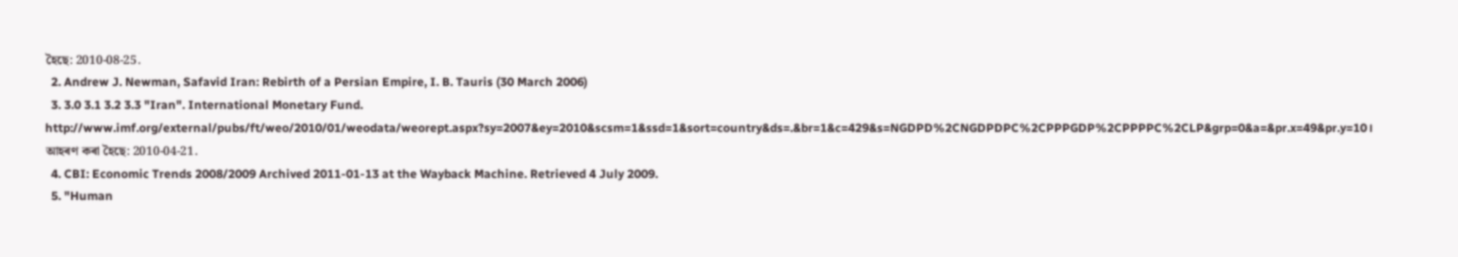হৈছে: 2010-08-25.
  2. Andrew J. Newman, Safavid Iran: Rebirth of a Persian Empire, I. B. Tauris (30 March 2006)
  3. 3.0 3.1 3.2 3.3 "Iran". International Monetary Fund. http://www.imf.org/external/pubs/ft/weo/2010/01/weodata/weorept.aspx?sy=2007&ey=2010&scsm=1&ssd=1&sort=country&ds=.&br=1&c=429&s=NGDPD%2CNGDPDPC%2CPPPGDP%2CPPPPC%2CLP&grp=0&a=&pr.x=49&pr.y=10। আহৰণ কৰা হৈছে: 2010-04-21.
  4. CBI: Economic Trends 2008/2009 Archived 2011-01-13 at the Wayback Machine. Retrieved 4 July 2009.
  5. "Human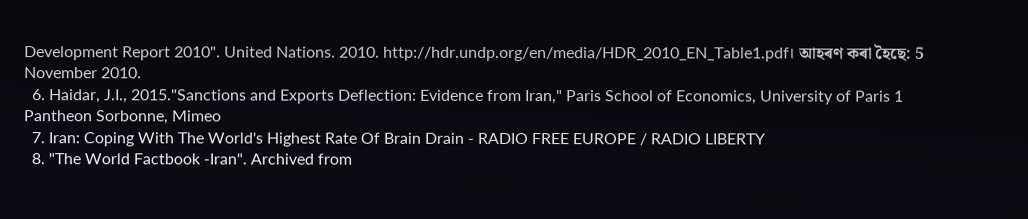Development Report 2010". United Nations. 2010. http://hdr.undp.org/en/media/HDR_2010_EN_Table1.pdf। আহৰণ কৰা হৈছে: 5 November 2010.
  6. Haidar, J.I., 2015."Sanctions and Exports Deflection: Evidence from Iran," Paris School of Economics, University of Paris 1 Pantheon Sorbonne, Mimeo
  7. Iran: Coping With The World's Highest Rate Of Brain Drain - RADIO FREE EUROPE / RADIO LIBERTY
  8. "The World Factbook -Iran". Archived from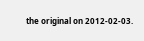the original on 2012-02-03.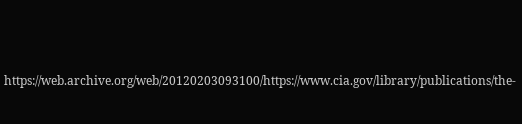https://web.archive.org/web/20120203093100/https://www.cia.gov/library/publications/the-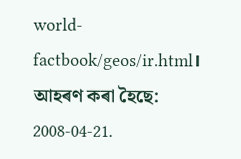world-factbook/geos/ir.html। আহৰণ কৰা হৈছে: 2008-04-21.